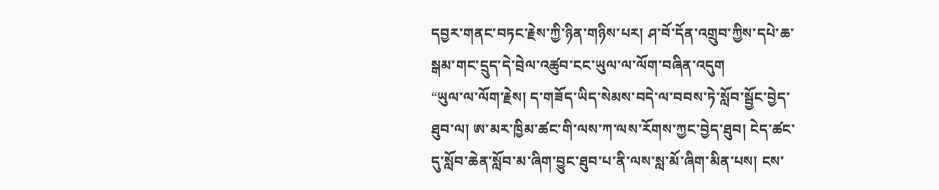དབྱར་གནང་བཏང་རྗེས་ཀྱི་ཉིན་གཉིས་པར། ཤ་བོ་དོན་འགྲུབ་ཀྱིས་དཔེ་ཆ་སྒམ་གང་དྲུད་དེ་བྲེལ་འཚུབ་ངང་ཡུལ་ལ་ལོག་བཞིན་འདུག
“ཡུལ་ལ་ལོག་རྗེས། ད་གཟོད་ཡིད་སེམས་བདེ་ལ་བབས་ཏེ་སློབ་སྦྱོང་བྱེད་ཐུབ་ལ། ཨ་མར་ཁྱིམ་ཚང་གི་ལས་ཀ་ལས་རོགས་ཀྱང་བྱེད་ཐུབ། ངེད་ཚང་དུ་སློབ་ཆེན་སློབ་མ་ཞིག་བྱུང་ཐུབ་པ་ནི་ལས་སླ་མོ་ཞིག་མིན་པས། ངས་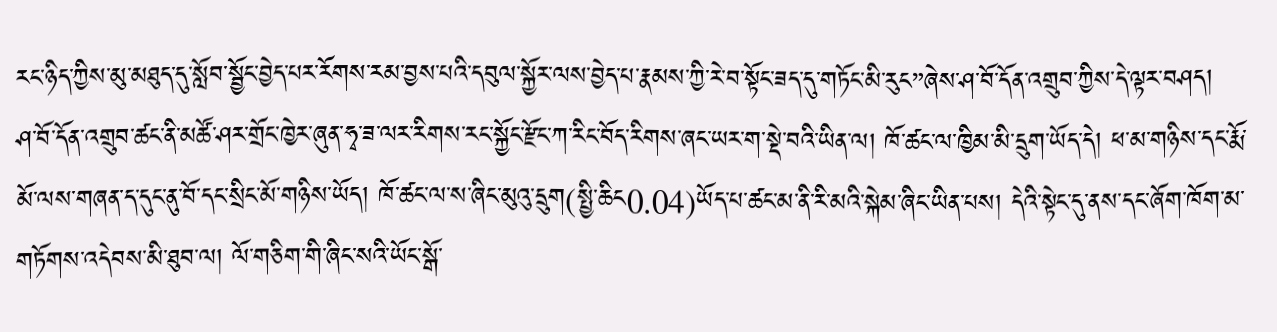རང་ཉིད་ཀྱིས་མུ་མཐུད་དུ་སློབ་སྦྱོང་བྱེད་པར་རོགས་རམ་བྱས་པའི་དབུལ་སྐྱོར་ལས་བྱེད་པ་རྣམས་ཀྱི་རེ་བ་སྟོང་ཟད་དུ་གཏོང་མི་རུང”ཞེས་ཤ་བོ་དོན་འགྲུབ་ཀྱིས་དེ་ལྟར་བཤད།
ཤ་བོ་དོན་འགྲུབ་ཚང་ནི་མཚོ་ཤར་གྲོང་ཁྱེར་ཞུན་ཧྭ་ཟ་ལར་རིགས་རང་སྐྱོང་རྫོང་ཀ་རིང་བོད་རིགས་ཞང་ཡར་ག་སྡེ་བའི་ཡིན་ལ། ཁོ་ཚང་ལ་ཁྱིམ་མི་དྲུག་ཡོད་དེ། ཕ་མ་གཉིས་དང་རྨོ་མོ་ལས་གཞན་ད་དུང་ནུ་བོ་དང་སྲིང་མོ་གཉིས་ཡོད། ཁོ་ཚང་ལ་ས་ཞིང་མུའུ་དྲུག(སྤྱི་ཆིང0.04)ཡོད་པ་ཚང་མ་ནི་རི་མའི་སྐེམ་ཞིང་ཡིན་པས། དེའི་སྟེང་དུ་ནས་དང་ཞོག་ཁོག་མ་གཏོགས་འདེབས་མི་ཐུབ་ལ། ལོ་གཅིག་གི་ཞིང་སའི་ཡོང་སྒོ་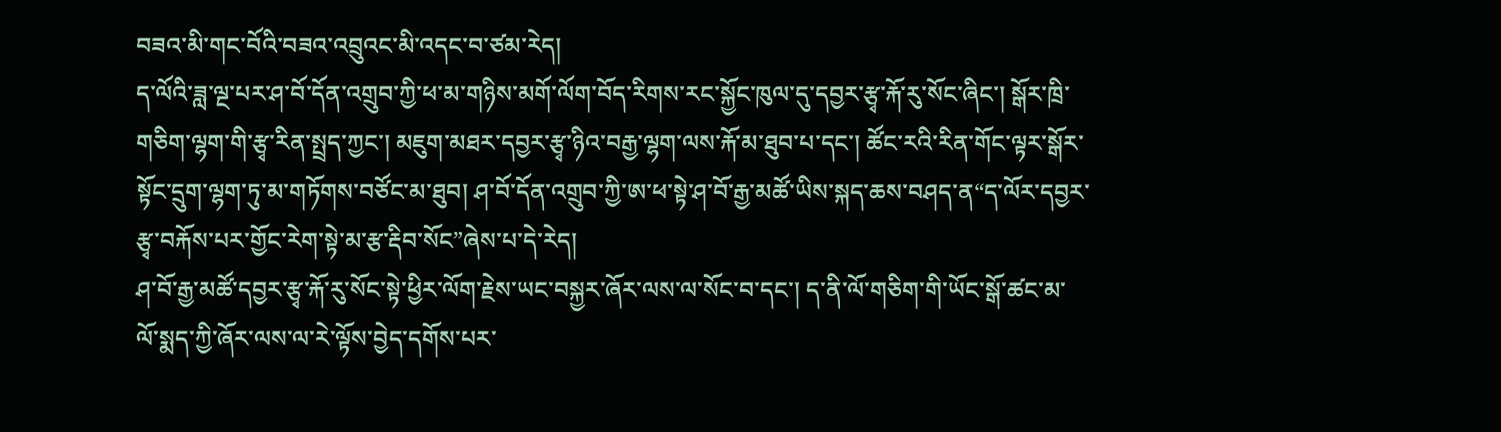བཟའ་མི་གང་བོའི་བཟའ་འབྲུའང་མི་འདང་བ་ཙམ་རེད།
ད་ལོའི་ཟླ་ལྔ་པར་ཤ་བོ་དོན་འགྲུབ་ཀྱི་ཕ་མ་གཉིས་མགོ་ལོག་བོད་རིགས་རང་སྐྱོང་ཁུལ་དུ་དབྱར་རྩྭ་རྐོ་རུ་སོང་ཞིང་། སྒོར་ཁྲི་གཅིག་ལྷག་གི་རྩྭ་རིན་སྤྲད་ཀྱང་། མཇུག་མཐར་དབྱར་རྩྭ་ཉིའ་བརྒྱ་ལྷག་ལས་རྐོ་མ་ཐུབ་པ་དང་། ཚོང་རའི་རིན་གོང་ལྟར་སྒོར་སྟོང་དྲུག་ལྷག་ཏུ་མ་གཏོགས་བཙོང་མ་ཐུབ། ཤ་བོ་དོན་འགྲུབ་ཀྱི་ཨ་ཕ་སྟེ་ཤ་བོ་རྒྱ་མཚོ་ཡིས་སྐད་ཆས་བཤད་ན“ད་ལོར་དབྱར་རྩྭ་བརྐོས་པར་གྱོང་རེག་སྟེ་མ་རྩ་རྡིབ་སོང”ཞེས་པ་དེ་རེད།
ཤ་བོ་རྒྱ་མཚོ་དབྱར་རྩྭ་རྐོ་རུ་སོང་སྟེ་ཕྱིར་ལོག་རྗེས་ཡང་བསྐྱར་ཞོར་ལས་ལ་སོང་བ་དང་། ད་ནི་ལོ་གཅིག་གི་ཡོང་སྒོ་ཚང་མ་ལོ་སྨད་ཀྱི་ཞོར་ལས་ལ་རེ་ལྟོས་བྱེད་དགོས་པར་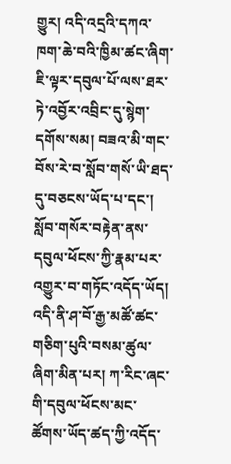གྱུར། འདི་འདྲའི་དཀའ་ཁག་ཆེ་བའི་ཁྱིམ་ཚང་ཞིག་ཇི་ལྟར་དབུལ་པོ་ལས་ཐར་ཏེ་འབྱོར་འབྲིང་དུ་སྙེག་དགོས་སམ། བཟའ་མི་གང་བོས་རེ་བ་སློབ་གསོ་ཡི་ཐད་དུ་བཅངས་ཡོད་པ་དང་། སློབ་གསོར་བརྟེན་ནས་དབུལ་ཕོངས་ཀྱི་རྣམ་པར་འགྱུར་བ་གཏོང་འདོད་ཡོད།
འདི་ནི་ཤ་བོ་རྒྱ་མཚོ་ཚང་གཅིག་པུའི་བསམ་ཚུལ་ཞིག་མིན་པར། ཀ་རིང་ཞང་གི་དབུལ་ཕོངས་མང་ཚོགས་ཡོད་ཚད་ཀྱི་འདོད་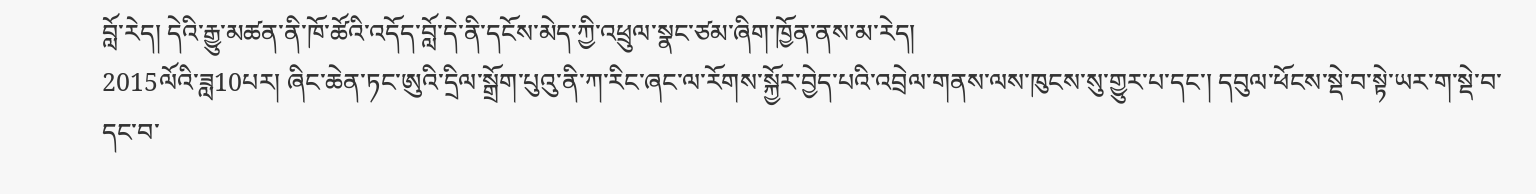བློ་རེད། དེའི་རྒྱུ་མཚན་ནི་ཁོ་ཚོའི་འདོད་བློ་དེ་ནི་དངོས་མེད་ཀྱི་འཕྲུལ་སྣང་ཙམ་ཞིག་ཁྱོན་ནས་མ་རེད།
2015ལོའི་ཟླ10པར། ཞིང་ཆེན་ཏང་ཨུའི་དྲིལ་སྒྲོག་པུའུ་ནི་ཀ་རིང་ཞང་ལ་རོགས་སྐྱོར་བྱེད་པའི་འབྲེལ་གནས་ལས་ཁུངས་སུ་གྱུར་པ་དང་། དབུལ་ཕོངས་སྡེ་བ་སྟེ་ཡར་ག་སྡེ་བ་དང་བ་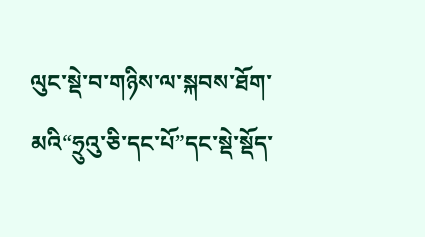ལུང་སྡེ་བ་གཉིས་ལ་སྐབས་ཐོག་མའི“ཧྲུའུ་ཅི་དང་པོ”དང་སྡེ་སྡོད་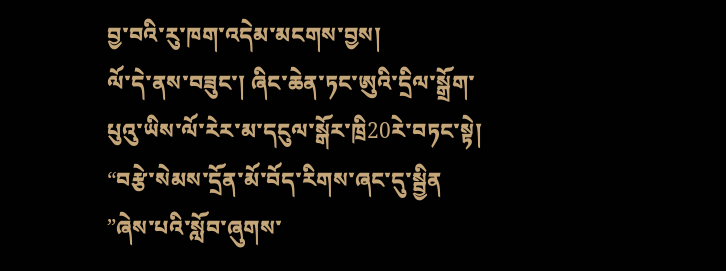བྱ་བའི་རུ་ཁག་འདེམ་མངགས་བྱས།
ལོ་དེ་ནས་བཟུང་། ཞིང་ཆེན་ཏང་ཨུའི་དྲིལ་སྒྲོག་པུའུ་ཡིས་ལོ་རེར་མ་དངུལ་སྒོར་ཁྲི20རེ་བཏང་སྟེ། “བརྩེ་སེམས་དྲོན་མོ་བོད་རིགས་ཞང་དུ་སྦྱིན ”ཞེས་པའི་སློབ་ཞུགས་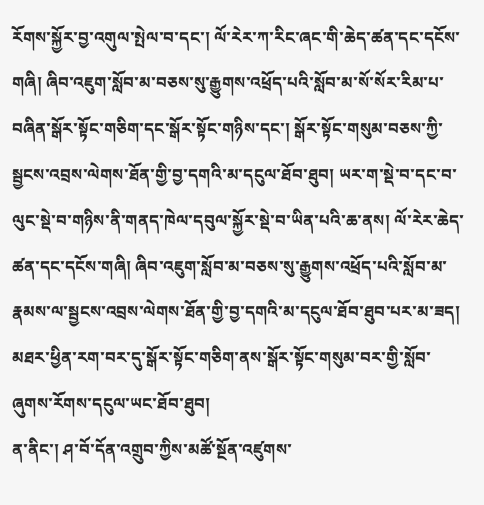རོགས་སྐྱོར་བྱ་འགུལ་སྤེལ་བ་དང་། ལོ་རེར་ཀ་རིང་ཞང་གི་ཆེད་ཚན་དང་དངོས་གཞི། ཞིབ་འཇུག་སློབ་མ་བཅས་སུ་རྒྱུགས་འཕྲོད་པའི་སློབ་མ་སོ་སོར་རིམ་པ་བཞིན་སྒོར་སྟོང་གཅིག་དང་སྒོར་སྟོང་གཉིས་དང་། སྒོར་སྟོང་གསུམ་བཅས་ཀྱི་སྦྱངས་འབྲས་ལེགས་ཐོན་གྱི་བྱ་དགའི་མ་དངུལ་ཐོབ་ཐུབ། ཡར་ག་སྡེ་བ་དང་བ་ལུང་སྡེ་བ་གཉིས་ནི་གནད་ཁེལ་དབུལ་སྐྱོར་སྡེ་བ་ཡིན་པའི་ཆ་ནས། ལོ་རེར་ཆེད་ཚན་དང་དངོས་གཞི། ཞིབ་འཇུག་སློབ་མ་བཅས་སུ་རྒྱུགས་འཕྲོད་པའི་སློབ་མ་རྣམས་ལ་སྦྱངས་འབྲས་ལེགས་ཐོན་གྱི་བྱ་དགའི་མ་དངུལ་ཐོབ་ཐུབ་པར་མ་ཟད། མཐར་ཕྱིན་རག་བར་དུ་སྒོར་སྟོང་གཅིག་ནས་སྒོར་སྟོང་གསུམ་བར་གྱི་སློབ་ཞུགས་རོགས་དངུལ་ཡང་ཐོབ་ཐུབ།
ན་ནིང་། ཤ་བོ་དོན་འགྲུབ་ཀྱིས་མཚོ་སྔོན་འཛུགས་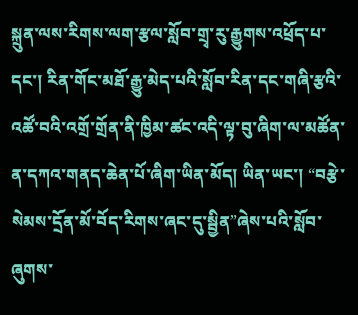སྐྲུན་ལས་རིགས་ལག་རྩལ་སློབ་གྲྭ་རུ་རྒྱུགས་འཕྲོད་པ་དང་། རིན་གོང་མཐོ་རྒྱུ་མེད་པའི་སློབ་རིན་དང་གཞི་རྩའི་འཚོ་བའི་འགྲོ་གྲོན་ནི་ཁྱིམ་ཚང་འདི་ལྟ་བུ་ཞིག་ལ་མཚོན་ན་དཀའ་གནད་ཆེན་པོ་ཞིག་ཡིན་མོད། ཡིན་ཡང་། “བརྩེ་སེམས་དྲོན་མོ་བོད་རིགས་ཞང་དུ་སྦྱིན”ཞེས་པའི་སློབ་ཞུགས་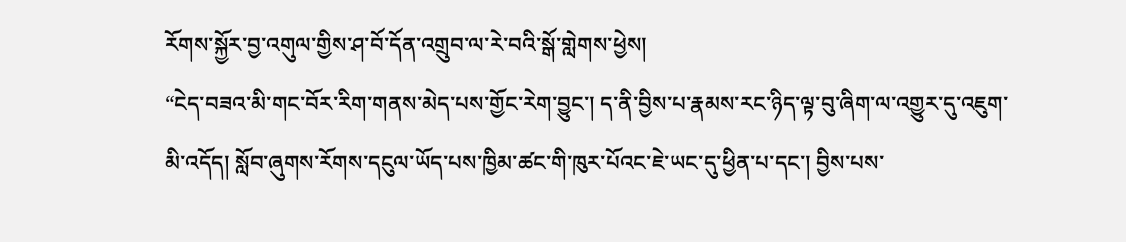རོགས་སྐྱོར་བྱ་འགུལ་གྱིས་ཤ་བོ་དོན་འགྲུབ་ལ་རེ་བའི་སྒོ་གླེགས་ཕྱེས།
“ངེད་བཟའ་མི་གང་བོར་རིག་གནས་མེད་པས་གྱོང་རེག་བྱུང་། ད་ནི་བྱིས་པ་རྣམས་རང་ཉིད་ལྟ་བུ་ཞིག་ལ་འགྱུར་དུ་འཇུག་མི་འདོད། སློབ་ཞུགས་རོགས་དངུལ་ཡོད་པས་ཁྱིམ་ཚང་གི་ཁུར་པོའང་ཇེ་ཡང་དུ་ཕྱིན་པ་དང་། བྱིས་པས་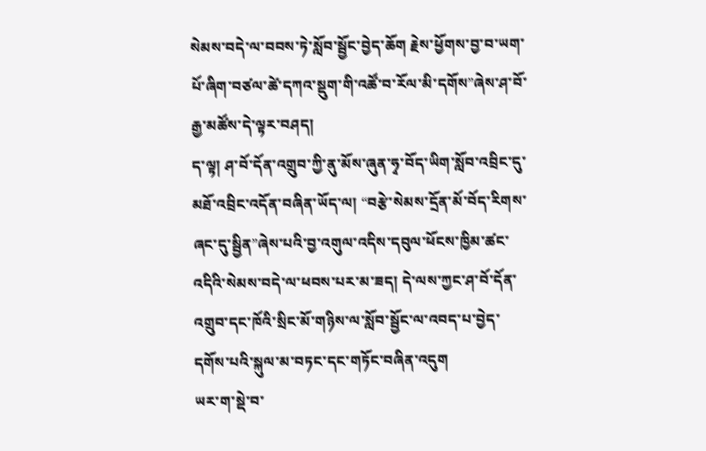སེམས་བདེ་ལ་བབས་ཏེ་སློབ་སྦྱོང་བྱེད་ཆོག རྗེས་ཕྱོགས་བྱ་བ་ཡག་པོ་ཞིག་བཙལ་ཚེ་དཀའ་སྡུག་གི་འཚོ་བ་རོལ་མི་དགོས”ཞེས་ཤ་བོ་རྒྱ་མཚོས་དེ་ལྟར་བཤད།
ད་ལྟ། ཤ་བོ་དོན་འགྲུབ་ཀྱི་ནུ་མོས་ཞུན་ཧྭ་བོད་ཡིག་སློབ་འབྲིང་དུ་མཐོ་འབྲིང་འདོན་བཞིན་ཡོད་ལ། “བརྩེ་སེམས་དྲོན་མོ་བོད་རིགས་ཞང་དུ་སྦྱིན”ཞེས་པའི་བྱ་འགུལ་འདིས་དབུལ་ཕོངས་ཁྱིམ་ཚང་འདིའི་སེམས་བདེ་ལ་ཕབས་པར་མ་ཟད། དེ་ལས་ཀྱང་ཤ་བོ་དོན་འགྲུབ་དང་ཁོའི་སྲིང་མོ་གཉིས་ལ་སློབ་སྦྱོང་ལ་འབད་པ་བྱེད་དགོས་པའི་སྐུལ་མ་བཏང་དང་གཏོང་བཞིན་འདུག
ཡར་ག་སྡེ་བ་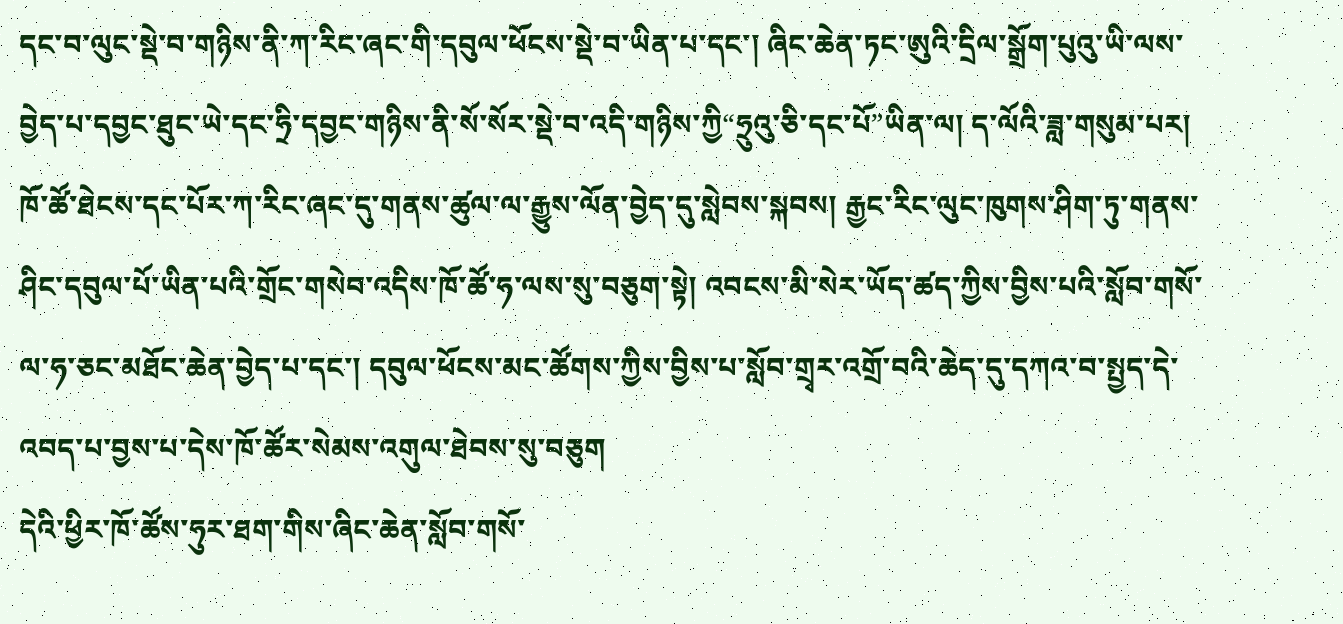དང་བ་ལུང་སྡེ་བ་གཉིས་ནི་ཀ་རིང་ཞང་གི་དབུལ་ཕོངས་སྡེ་བ་ཡིན་པ་དང་། ཞིང་ཆེན་ཏང་ཨུའི་དྲིལ་སྒྲོག་པུའུ་ཡི་ལས་བྱེད་པ་དབྱང་ཐུང་ཡེ་དང་ཧྲི་དབྱང་གཉིས་ནི་སོ་སོར་སྡེ་བ་འདི་གཉིས་ཀྱི“ཧྲུའུ་ཅི་དང་པོ”ཡིན་ལ། ད་ལོའི་ཟླ་གསུམ་པར། ཁོ་ཚོ་ཐེངས་དང་པོར་ཀ་རིང་ཞང་དུ་གནས་ཚུལ་ལ་རྒྱུས་ལོན་བྱེད་དུ་སླེབས་སྐབས། རྒྱང་རིང་ལུང་ཁུགས་ཤིག་ཏུ་གནས་ཤིང་དབུལ་པོ་ཡིན་པའི་གྲོང་གསེབ་འདིས་ཁོ་ཚོ་ཧ་ལས་སུ་བཅུག་སྟེ། འབངས་མི་སེར་ཡོད་ཚད་ཀྱིས་བྱིས་པའི་སློབ་གསོ་ལ་ཧ་ཅང་མཐོང་ཆེན་བྱེད་པ་དང་། དབུལ་ཕོངས་མང་ཚོགས་ཀྱིས་བྱིས་པ་སློབ་གྲྭར་འགྲོ་བའི་ཆེད་དུ་དཀའ་བ་སྤྱད་དེ་འབད་པ་བྱས་པ་དེས་ཁོ་ཚོར་སེམས་འགུལ་ཐེབས་སུ་བཅུག
དེའི་ཕྱིར་ཁོ་ཚོས་ཧུར་ཐག་གིས་ཞིང་ཆེན་སློབ་གསོ་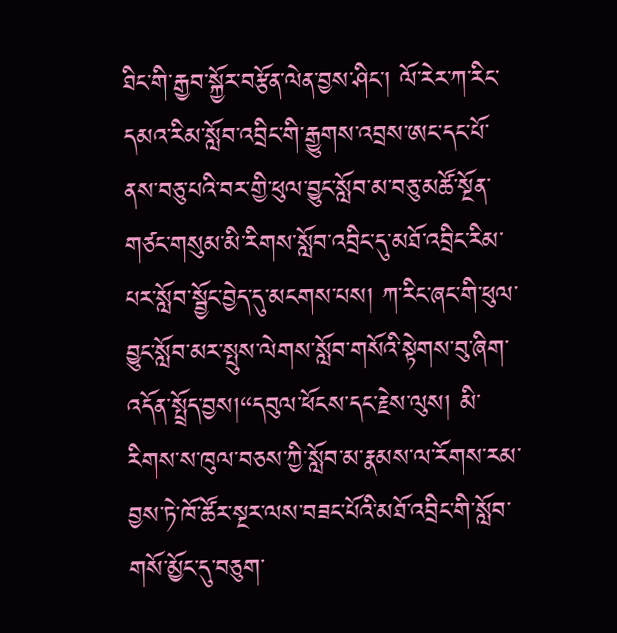ཐིང་གི་རྒྱབ་སྐྱོར་བརྩོན་ལེན་བྱས་ཤིང་། ལོ་རེར་ཀ་རིང་དམའ་རིམ་སློབ་འབྲིང་གི་རྒྱུགས་འབྲས་ཨང་དང་པོ་ནས་བཅུ་པའི་བར་གྱི་ཕུལ་བྱུང་སློབ་མ་བཅུ་མཚོ་སྔོན་གཙང་གསུམ་མི་རིགས་སློབ་འབྲིང་དུ་མཐོ་འབྲིང་རིམ་པར་སློབ་སྦྱོང་བྱེད་དུ་མངགས་པས། ཀ་རིང་ཞང་གི་ཕུལ་བྱུང་སློབ་མར་སྤུས་ལེགས་སློབ་གསོའི་སྟེགས་བུ་ཞིག་འདོན་སྤྲོད་བྱས།“དབུལ་ཕོངས་དང་རྗེས་ལུས། མི་རིགས་ས་ཁུལ་བཅས་ཀྱི་སློབ་མ་རྣམས་ལ་རོགས་རམ་བྱས་ཏེ་ཁོ་ཚོར་སྔར་ལས་བཟང་པོའི་མཐོ་འབྲིང་གི་སློབ་གསོ་མྱོང་དུ་བཅུག་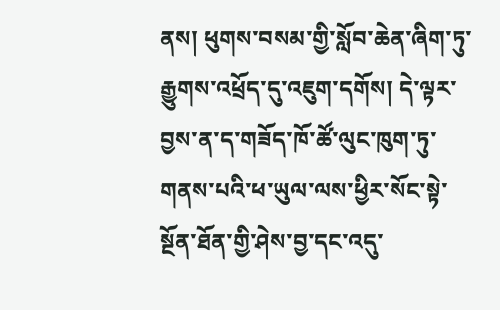ནས། ཕུགས་བསམ་གྱི་སློབ་ཆེན་ཞིག་ཏུ་རྒྱུགས་འཕྲོད་དུ་འཇུག་དགོས། དེ་ལྟར་བྱས་ན་ད་གཟོད་ཁོ་ཚོ་ལུང་ཁུག་ཏུ་གནས་པའི་ཕ་ཡུལ་ལས་ཕྱིར་སོང་སྟེ་སྔོན་ཐོན་གྱི་ཤེས་བྱ་དང་འདུ་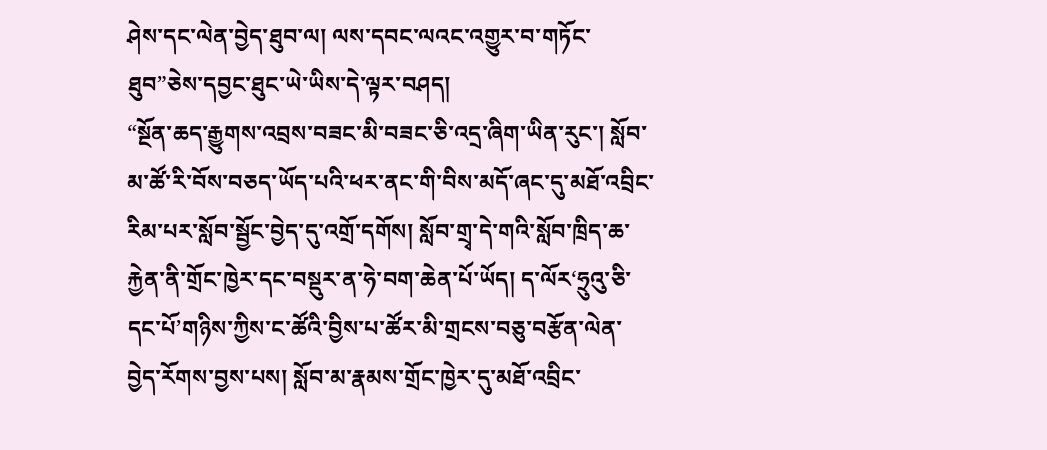ཤེས་དང་ལེན་བྱེད་ཐུབ་ལ། ལས་དབང་ལའང་འགྱུར་བ་གཏོང་ཐུབ”ཅེས་དབྱང་ཐུང་ཡེ་ཡིས་དེ་ལྟར་བཤད།
“སྔོན་ཆད་རྒྱུགས་འབྲས་བཟང་མི་བཟང་ཅི་འདྲ་ཞིག་ཡིན་རུང་། སློབ་མ་ཚོ་རི་བོས་བཅད་ཡོད་པའི་ཕར་ནང་གི་བིས་མདོ་ཞང་དུ་མཐོ་འབྲིང་རིམ་པར་སློབ་སྦྱོང་བྱེད་དུ་འགྲོ་དགོས། སློབ་གྲྭ་དེ་གའི་སློབ་ཁྲིད་ཆ་རྐྱེན་ནི་གྲོང་ཁྱེར་དང་བསྡུར་ན་ཧེ་བག་ཆེན་པོ་ཡོད། ད་ལོར‘ཧྲུའུ་ཅི་དང་པོ’གཉིས་ཀྱིས་ང་ཚོའི་བྱིས་པ་ཚོར་མི་གྲངས་བཅུ་བརྩོན་ལེན་བྱེད་རོགས་བྱས་པས། སློབ་མ་རྣམས་གྲོང་ཁྱེར་དུ་མཐོ་འབྲིང་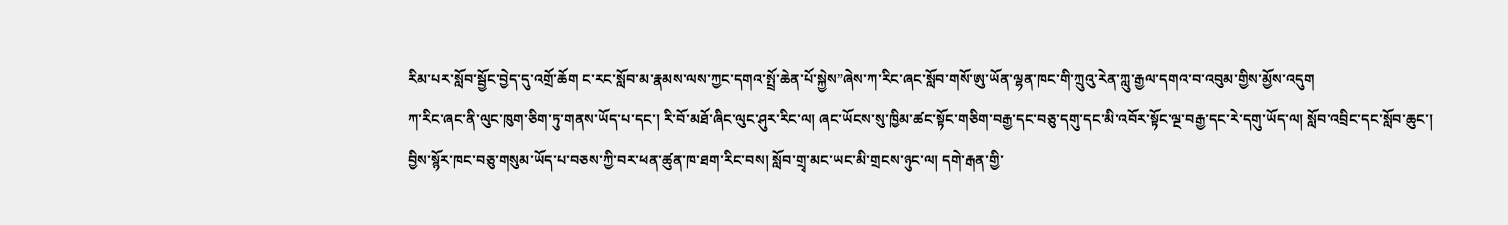རིམ་པར་སློབ་སྦྱོང་བྱེད་དུ་འགྲོ་ཆོག ང་རང་སློབ་མ་རྣམས་ལས་ཀྱང་དགའ་སྤྲོ་ཆེན་པོ་སྐྱེས”ཞེས་ཀ་རིང་ཞང་སློབ་གསོ་ཨུ་ཡོན་ལྷན་ཁང་གི་ཀྲུའུ་རེན་ཀླུ་རྒྱལ་དགའ་བ་འབུམ་གྱིས་མྱོས་འདུག
ཀ་རིང་ཞང་ནི་ལུང་ཁུག་ཅིག་ཏུ་གནས་ཡོད་པ་དང་། རི་བོ་མཐོ་ཞིང་ལུང་ཤུར་རིང་ལ། ཞང་ཡོངས་སུ་ཁྱིམ་ཚང་སྟོང་གཅིག་བརྒྱ་དང་བཅུ་དགུ་དང་མི་འབོར་སྟོང་ལྔ་བརྒྱ་དང་རེ་དགུ་ཡོད་ལ། སློབ་འབྲིང་དང་སློབ་ཆུང་། བྱིས་སྙོར་ཁང་བཅུ་གསུམ་ཡོད་པ་བཅས་ཀྱི་བར་ཕན་ཚུན་ཁ་ཐག་རིང་བས། སློབ་གྲྭ་མང་ཡང་མི་གྲངས་ཉུང་ལ། དགེ་རྒན་གྱི་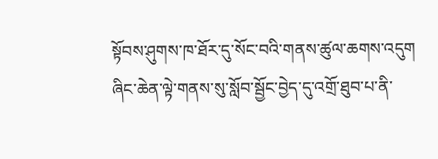སྟོབས་ཤུགས་ཁ་ཐོར་དུ་སོང་བའི་གནས་ཚུལ་ཆགས་འདུག ཞིང་ཆེན་ལྟེ་གནས་སུ་སློབ་སྦྱོང་བྱེད་དུ་འགྲོ་ཐུབ་པ་ནི་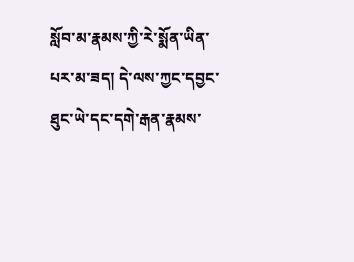སློབ་མ་རྣམས་ཀྱི་རེ་སྨོན་ཡིན་པར་མ་ཟད། དེ་ལས་ཀྱང་དབྱང་ཐུང་ཡེ་དང་དགེ་རྒན་རྣམས་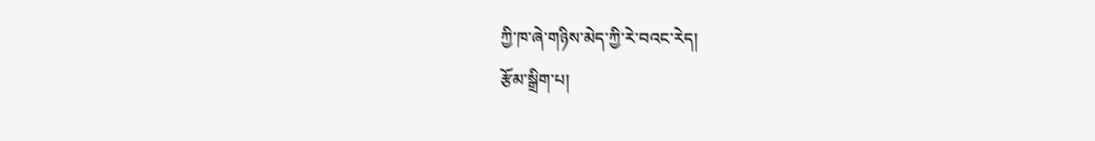ཀྱི་ཁ་ཞེ་གཉིས་མེད་ཀྱི་རེ་བའང་རེད།
རྩོམ་སྒྲིག་པ།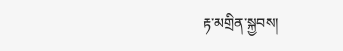རྟ་མགྲིན་སྐྱབས།